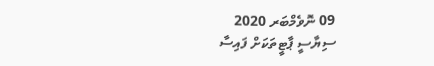09 ނޮވެމްބަރ 2020
ސިޔާސީ ޕާޓީތަކަށް ފައިސާ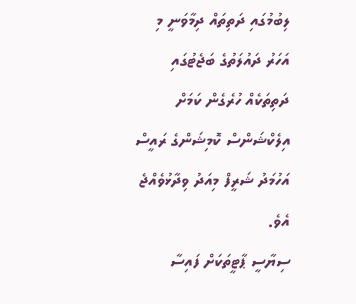ލިބުމުގައި ދަތިތައް ދިމާވަނީ މި އަހަރު ދައުލަތުގެ ބަޖެޓުގައި ދަތިތަކެއް ހުރެގެން ކަމަށް އިލެކްޝަންސް ކޮމިޝަންގެ ރައީސް އަހުމަދު ޝަރީފް މިއަދު ވިދާޅުވެއްޖެ އެވެ.
ސިޔާސީ ޕާޓީތަކަށް ފައިސާ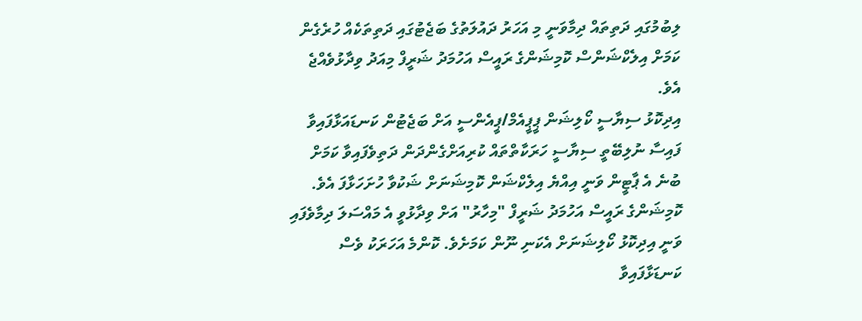ލިބުމުގައި ދަތިތައް ދިމާވަނީ މި އަހަރު ދައުލަތުގެ ބަޖެޓުގައި ދަތިތަކެއް ހުރެގެން ކަމަށް އިލެކްޝަންސް ކޮމިޝަންގެ ރައީސް އަހުމަދު ޝަރީފް މިއަދު ވިދާޅުވެއްޖެ އެވެ.
އިދިކޮޅު ސިޔާސީ ކޯލިޝަން ޕީޕީއެމް/ޕީއެންސީ އަށް ބަޖެޓުން ކަނޑައަޅާފައިވާ ފައިސާ ނުލިބޭތީ ސިޔާސީ ހަރަކާތްތައް ކުރިއަށްގެންދަން ދަތިވެފައިވާ ކަމަށް ބުނެ އެ ޕާޓީން ވަނީ އިއްޔެ އިލެކްޝަން ކޮމިޝަނަށް ޝަކުވާ ހުށަހަޅާފަ އެވެ.
ކޮމިޝަންގެ ރައީސް އަހުމަދު ޝަރީފް "މިހާރު" އަށް ވިދާޅުވީ އެ މައްސަލަ ދިމާވެފައި ވަނީ އިދިކޮޅު ކޯލިޝަނަށް އެކަނި ނޫން ކަމަށެވެ. ކޮންމެ އަހަރަކު ވެސް ކަނޑަޅާފައިވާ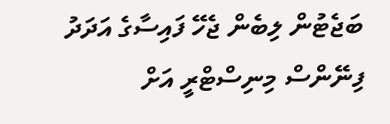ބަޖެޓުން ލިބެން ޖެހޭ ފައިސާގެ އަދަދު ފިނޭންސް މިނިސްޓްރީ އަށް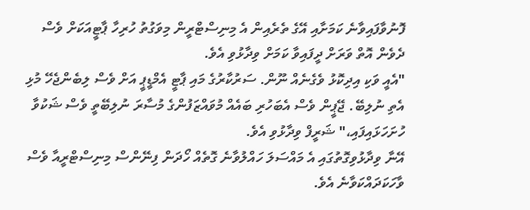ފޮނުވާފައިވާނެ ކަމަށާއި އޭގެ ތެރެއިން އެ މިނިސްޓްރީން މިވަގުތު ހުރިހާ ޕާޓީއަކަށް ވެސް ދެވެން އޮތް ވަރަށް ދީފައިވާ ކަމަށް ވިދާޅުވި އެވެ.
"އެއީ ވަކި އިދިކޮޅު ވެގެނެއް ނޫން. ސަރުކާރުގެ މައި ޕާޓީ އެމްޑީޕީ އަށް ވެސް ލިބެންޖެހޭ މުޅި އެތި ނުލިބޭ. ޖޭޕީން ވެސް އެބަހުރި ބައެއް މުވައްޒަފުންގެ މުސާރަ ނުލިބޭތީ ވެސް ޝަކުވާ ހުށަހަޅައިފައި،" ޝަރީފް ވިދާޅުވި އެވެ.
އޭނާ ވިދާޅުވިގޮތުގައި އެ މައްސަލަ ހައްލުވާނެ ގޮތެއް ހޯދަން ފިނޭންސް މިނިސްޓްރީއާ ވެސް ވާހަކަދައްކަވާނެ އެވެ.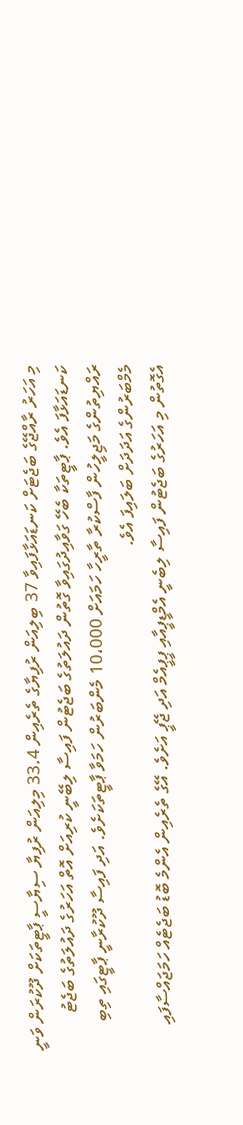މި އަހަރު ރާއްޖޭގެ ބަޖެޓަށް ކަނޑައަޅާފައިވާ 37 ބިލިއަން ރުފިޔާގެ ތެރެއިން 33.4 މިލިއަން ރުފިޔާ ސިޔާސީ ޕާޓީތަކަށް ދޫކުރަން ވަނީ ކަނޑައަޅާފަ އެވެ. ޕާޓީތަކާ ބެހޭ ގަވާއިދުގައިވާ ގޮތުން ދައުލަތުގެ ބަޖެޓުން ފައިސާ ލިބޭނީ ކުރިއަށް އޮތް އަހަރުގެ ދައުލަތުގެ ބަޖެޓު ރައްޔިތުންގެ މަޖިލީހުން ފާސްކުރާ ތާރީހާ ހަމައަށް 10،000 މެންބަރުން ހަމަވާ ޕާޓީތަކަށެވެ. އަދި ފައިސާ ދޫކުރާނީ ޕާޓީގައި ތިބި މެމްބަރުންގެ އަދަދަށް ބަލައިފަ އެވެ.
އެގޮތުން މި އަހަރުގެ ބަޖެޓުން ފައިސާ ލިބެނީ އެމްޑީޕީއާއި ޕީޕީއެމް އަދި ޖޭޕީ އަށެވެ. އޭގެ ތެރެއިން އެންމެ ބޮޑު ބަޖެޓެއް ހަމަޖައްސާފައި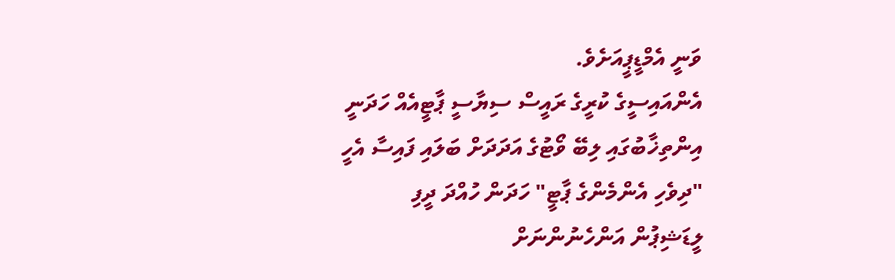ވަނީ އެމްޑީޕީއަށެވެ.
އެންއައިސީގެ ކުރީގެ ރައީސް ސިޔާސީ ޕާޓީއެއް ހަދަނީ
އިންތިޚާބުގައި ލިބޭ ވޯޓުގެ އަދަދަށް ބަލައި ފައިސާ އެހީ
"ދިވެހި އެންމެންގެ ޕާޓީ" ހަދަން ހުއްދަ ދީފި
ލީޑަޝިޕުން އަންހެނުންނަށް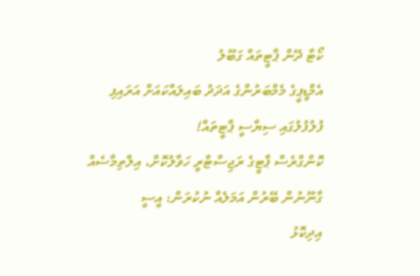ކޯޓާ ދޭން ޕާޓީތައް ގަބޫލު
އެމްޑީޕީގެ މެމްބަރުންގެ އަދަދު ބައިލައްކައަށް އަރައިފި
ފުލުފުލުގައި ސިޔާސީ ޕާޓީތައް!
ކޮންގްރެސް ޕާޓީގެ ރަޖިސްޓްރީ ހަވާލުކޮށް، އިލްތިމާސެއް
ގާނޫނުން ބޭރުން އަމަލެއް ނުކުރަން: އީސީ
އިދިކޮޅު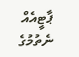ޕާޓީއެއް ނެތުމުގެ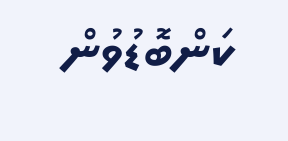ކަންބޮޑުވުން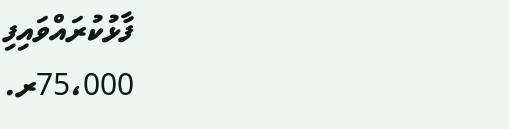ފާޅުކުރައްވައިފި
75،000ރ.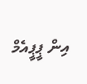އިން ޕީޕީއެމް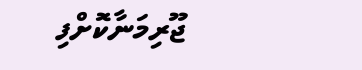ޖޫރިމަނާކޮށްފި